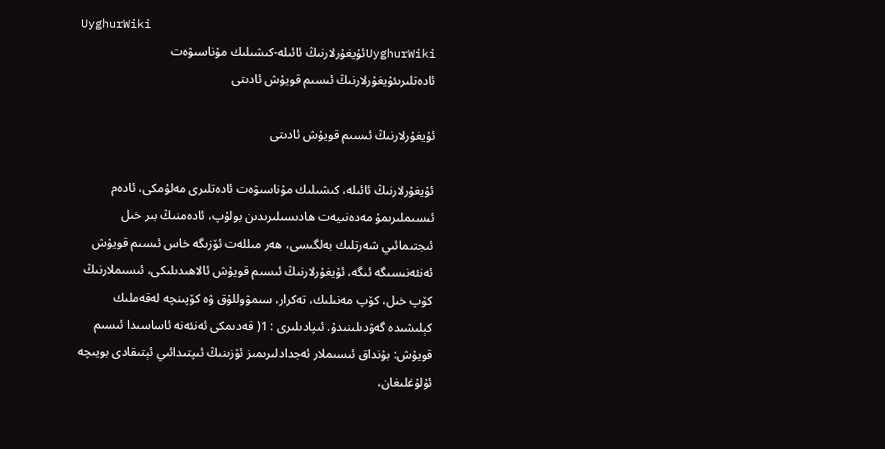UyghurWiki
UyghurWikiئۇيغۇرلارنىڭ ئائىلە-كىشىلىك مۇناسىۋەت ئادەتلىرىئۇيغۇرلارنىڭ ئىسىم قويۇش ئادىتى

ئۇيغۇرلارنىڭ ئىسىم قويۇش ئادىتى

ئۇيغۇرلارنىڭ ئائىلە، كىشىلىك مۇناسىۋەت ئادەتلىرى مەلۇمكى، ئادەم ئىسىملىرىمۇ مەدەنىيەت ھادىسىلىرىدىن بولۇپ، ئادەمنىڭ بىر خىل ئىجتىمائىي شەرتلىك بەلگىسى، ھەر مىللەت ئۆزىگە خاس ئىسىم قويۇش ئەنئەنىسىگە ئىگە، ئۇيغۇرلارنىڭ ئىسىم قويۇش ئالاھىدىلىكى، ئىسىملارنىڭ كۆپ خىل، كۆپ مەنىلىك، تەكرار، سىمۋوللۇق ۋە كۆپىنچە لەقەملىك كېلىشىدە گەۋدىلىنىدۇ. ئىپادىلىرى : 1( قەدىمكى ئەنئەنە ئاساسىدا ئىسىم قويۇش: بۇنداق ئىسىملار ئەجدادلىرىمىز ئۆزىنىڭ ئىپتىدائىي ئېتىقادى بويىچە ئۇلۇغلىغان،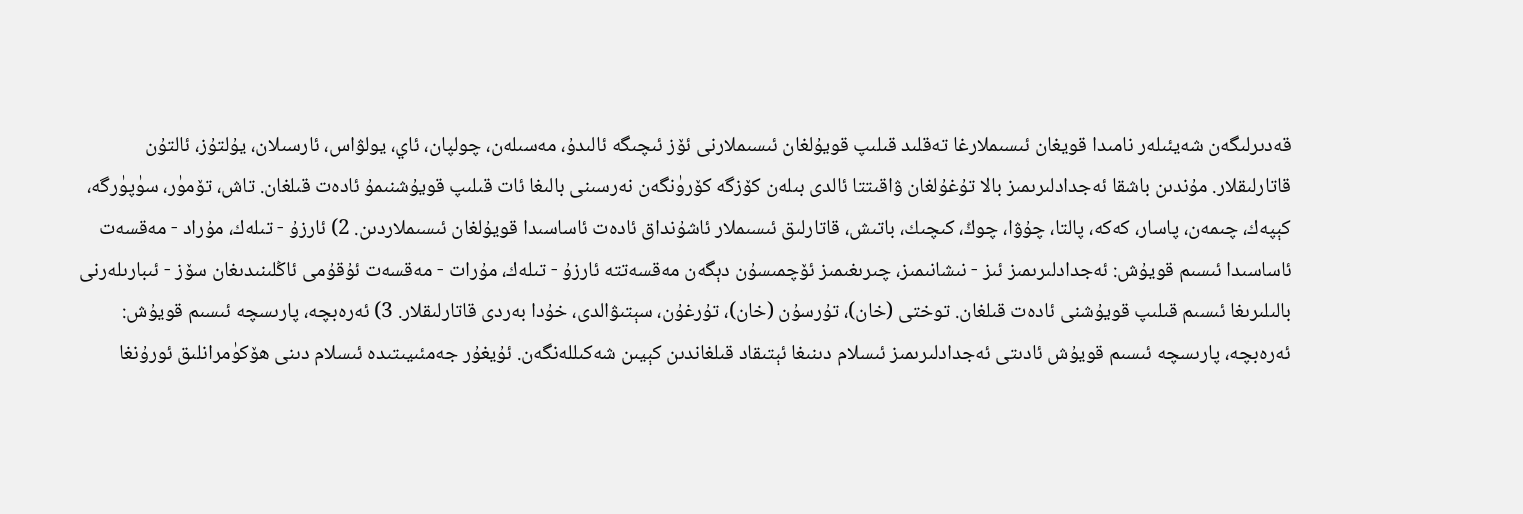قەدىرلىگەن شەيئىلەر نامىدا قويغان ئىسىملارغا تەقلىد قىلىپ قويۇلغان ئىسىملارنى ئۆز ئىچىگە ئالىدۇ، مەسىلەن، چولپان، ئاي، يولۋاس، ئارسىلان، يۇلتۇز، ئالتۇن قاتارلىقلار. مۇندىن باشقا ئەجدادلىرىمىز بالا تۇغۇلغان ۋاقىتتا ئالدى بىلەن كۆزگە كۆرۈنگەن نەرسىنى بالىغا ئات قىلىپ قويۇشنىمۇ ئادەت قىلغان. تاش، تۆمۈر، سۈپۈرگە، كېپەك، چىمەن، پاسار، كەكە، پالتا، چۇۋا، چوڭ، كىچىك، باتىش، قاتارلىق ئىسىملار ئاشۇنداق ئادەت ئاساسىدا قويۇلغان ئىسىملاردىن. 2) ئارزۇ - تىلەك، مۇراد - مەقسەت ئاساسىدا ئىسىم قويۇش: ئەجدادلىرىمىز ئىز - نىشانىمىز، چىرىغىمىز ئۆچمىسۇن دېگەن مەقسەتتە ئارزۇ - تىلەك، مۇرات - مەقسەت ئۇقۇمى ئاڭلىنىدىغان سۆز - ئىبارىلەرنى بالىلىرىغا ئىسىم قىلىپ قويۇشنى ئادەت قىلغان. توختى (خان)، تۇرسۇن (خان)، تۇرغۇن، سېتىۋالدى، خۇدا بەردى قاتارلىقلار. 3) ئەرەبچە، پارىسچە ئىسىم قويۇش: ئەرەبچە، پارىسچە ئىسىم قويۇش ئادىتى ئەجدادلىرىمىز ئىسلام دىنىغا ئېتىقاد قىلغاندىن كېيىن شەكىللەنگەن. ئۇيغۇر جەمئىيىتىدە ئىسلام دىنى ھۆكۈمرانلىق ئورۇنغا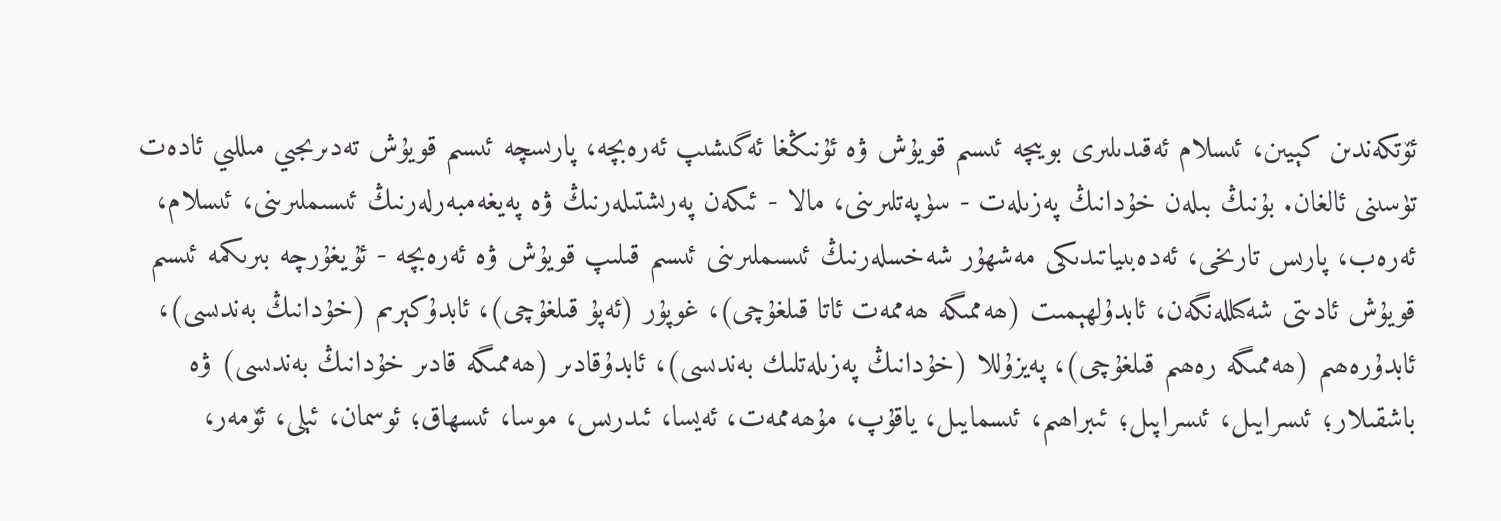ئۆتكەندىن كېيىن، ئىسلام ئەقىدىلىرى بويىچە ئىسىم قويۇش ۋە ئۇنىڭغا ئەگىشىپ ئەرەبچە، پارىسچە ئىسىم قويۇش تەدىرىجىي مىللىي ئادەت تۈسىنى ئالغان. بۇنىڭ بىلەن خۇدانىڭ پەزىلەت - سۈپەتلىرىنى، مالا - ئىكەن پەرىشتىلەرنىڭ ۋە پەيغەمبەرلەرنىڭ ئىسىملىرىنى، ئىسلام، ئەرەب، پارىس تارىخى، ئەدەبىياتىدىكى مەشھۇر شەخسلەرنىڭ ئىسىملىرىنى ئىسىم قىلىپ قويۇش ۋە ئەرەبچە - ئۇيغۇرچە بىرىكمە ئىسىم قويۇش ئادىتى شەكىللەنگەن، ئابدۇلھېمىت (ھەممىگە ھەممەت ئاتا قىلغۇچى)، غوپۇر (ئەپۇ قىلغۇچى)، ئابدۇكېرىم (خۇدانىڭ بەندىسى)، ئابدۇرەھىم (ھەممىگە رەھىم قىلغۇچى)، پەيزۇللا (خۇدانىڭ پەزىلەتلىك بەندىسى)، ئابدۇقادىر (ھەممىگە قادىر خۇدانىڭ بەندىسى) ۋە باشقىلار؛ ئىسرايىل، ئىسراپىل؛ ئىبراھىم، ئىسمايىل، ياقۇپ، مۇھەممەت، ئەيسا، ئىدرىس، موسا، ئىسھاق؛ ئوسمان، ئېلى، ئۆمەر،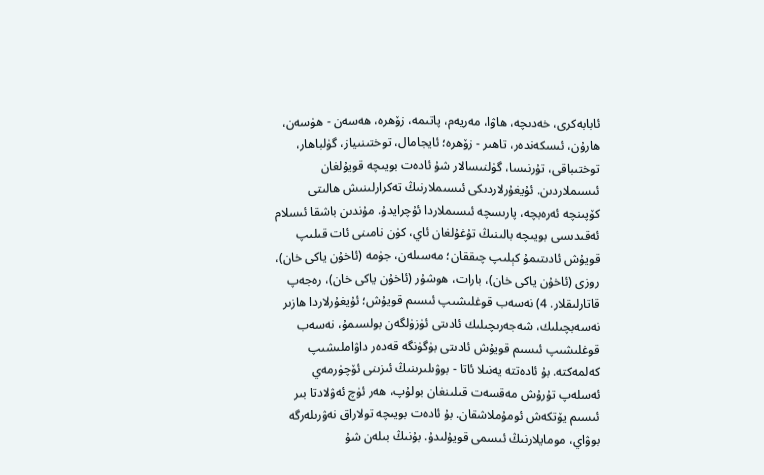ئابابەكرى، خەدىچە، ھاۋا، مەريەم، پاتىمە، زۆھرە، ھەسەن - ھۈسەن، ھارۇن، ئىسكەندەر، تاھىر - زۆھرە؛ ئايجامال، توختىنىياز، گۈلباھار، توختىباقى، تۇرنىسا، گۈلنىسالار شۇ ئادەت بويىچە قويۇلغان ئىسىملاردىن. ئۇيغۇرلاردىكى ئىسىملارنىڭ تەكرارلىنىش ھالىتى كۆپىنچە ئەرەبچە، پارىسچە ئىسىملاردا ئۇچرايدۇ. مۇندىن باشقا ئىسلام ئەقىدىسى بويىچە بالىنىڭ تۇغۇلغان ئاي، كۈن نامىنى ئات قىلىپ قويۇش ئادىتىمۇ كېلىپ چىققان؛ مەسىلەن، جۈمە (ئاخۇن ياكى خان)، روزى (ئاخۇن ياكى خان)، بارات، ھوشۇر (ئاخۇن ياكى خان)، رەجەپ قاتارلىقلار. 4) نەسەب قوغلىشىپ ئىسىم قويۇش؛ ئۇيغۇرلاردا ھازىر نەسەبچىلىك، شەجەرىچىلىك ئادىتى ئۈزۈلگەن بولسىمۇ، نەسەب قوغلىشىپ ئىسىم قويۇش ئادىتى بۈگۈنگە قەدەر داۋاملىشىپ كەلمەكتە. بۇ ئادەتتە يەنىلا ئاتا - بوۋىلىرىنىڭ ئىزىنى ئۆچۈرمەي ئەسلەپ تۇرۇش مەقسەت قىلىنغان بولۇپ، ھەر ئۈچ ئەۋلادتا بىر ئىسىم يۆتكەش ئومۇملاشقان. بۇ ئادەت بويىچە تولاراق نەۋرىلەرگە بوۋاي، مومايلارنىڭ ئىسمى قويۇلىدۇ. بۇنىڭ بىلەن شۇ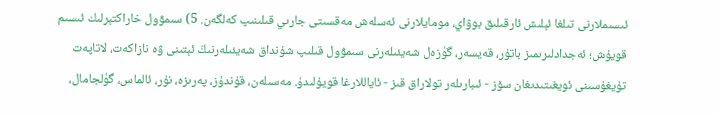ئىسىملارنى تىلغا ئېلىش ئارقىلىق بوۋاي، مومايلارنى ئەسلەش مەقسىتى جارىي قىلىنىپ كەلگەن. 5) سىمۋول خاراكتېرلىك ئىسىم قويۇش؛ ئەجدادلىرىمىز باتۇر، قەيسەر، گۈزەل شەيئىلەرنى سىمۋول قىلىپ شۇنداق شەيئىلەرنىڭ ئېتىنى ۋە نازاكەت، لاتاپەت تۇيغۇسىنى ئويغىتىدىغان سۆز - ئىبارىلەر تولاراق قىز - ئاياللارغا قويۇلىدۇ. مەسىلەن، قۇندۇز، پەرىزە، نۇر، ئالماس، گۈلجامال،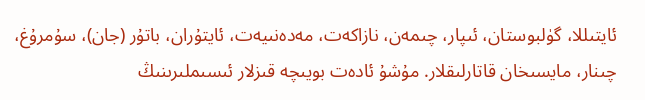ئايتىللا، گۈلبوستان، ئىپار، چىمەن، نازاكەت، مەدەنىيەت، ئايتۇران، باتۇر (جان)، سۇمرۇغ، چىنار، مايسىخان قاتارلىقلار. مۇشۇ ئادەت بويىچە قىزلار ئىسىملىرىنىڭ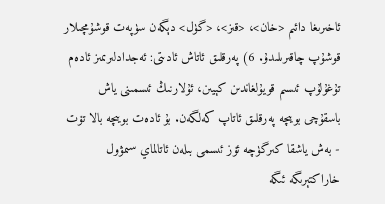ئاخىرىغا دائىم <خان>، <قىز>، <گۈل> دېگەن سۈپەت قوشۇمچىلار قوشۇپ چاقىرىلىدۇ. 6) پەرقلىق ئاتاش ئادىتى: ئەجدادلىرىمىز ئادەم تۇغۇلۇپ ئىسىم قويۇلغاندىن كېيىن، ئۇلارنىڭ ئىسمىنى ياش باسقۇچى بويىچە پەرقلىق ئاتاپ كەلگەن. بۇ ئادەت بويىچە بالا تۆت - بەش ياشقا كىرگۈچە ئۆز ئىسمى بىلەن ئاتالماي سىمۋول خاراكتېرىگە ئىگە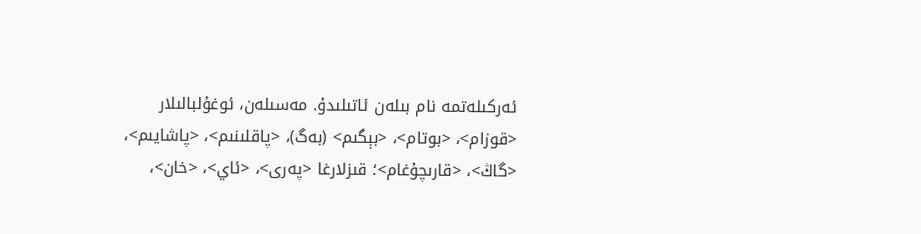ئەركىلەتمە نام بىلەن ئاتىلىدۇ. مەسىلەن، ئوغۇلبالىلار <قوزام>، <بوتام>، <بېگىم> (بەگ)، <پاقلىنىم>، <پاشايىم>، <گاڭ>، <قارىچۇغام>؛ قىزلارغا <پەرى>، <ئاي>، <خان>،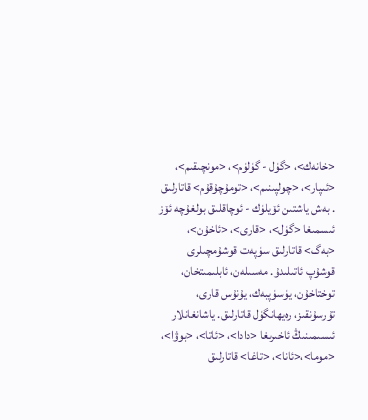<خانەك>، <گۈل - گۈلۈم>، <مونچىقىم>، <ئىپار>، <چولپىنىم>، <تومۇچۇقۇم> قاتارلىق . بەش ياشتىن ئۆيلۈك - ئوچاقلىق بولغۇچە ئۆز ئىسمىغا <گۈل>، <قارى>، <ئاخۇن>، <بەگ> قاتارلىق سۈپەت قوشۇمچىلرى قوشۇپ ئاتىلىدۇ. مەسىلەن، ئابلىمىتخان، توختاخۇن، يۈسۈپبەك، يۇنۇس قارى، تۇرسۇنقىز، رەيھانگۈل قاتارلىق. ياشانغانلار ئىسىمىنىڭ ئاخىرىغا <دادا>، <ئاتا>، <بوۋا>، <موما>،<ئانا>، <تاغا> قاتارلىق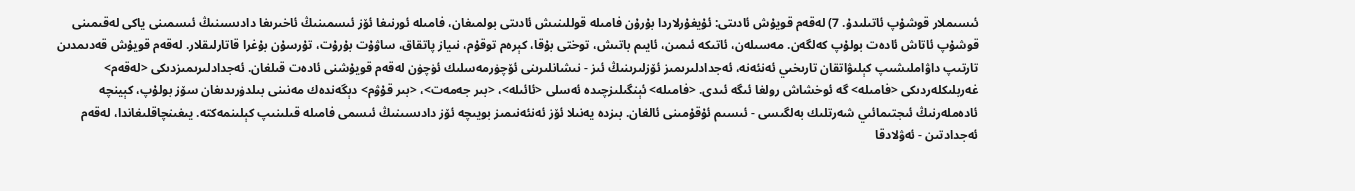ئىسىملار قوشۇپ ئاتىلىدۇ. 7) لەقەم قويۇش ئادىتى: ئۇيغۇرلاردا بۇرۇن فامىلە قوللىنىش ئادىتى بولمىغان، فامىلە ئورنىغا ئۆز ئىسمىنىڭ ئاخىرىغا دادىسىنىڭ ئىسمىنى ياكى لەقىمىنى قوشۇپ ئاتاش ئادەت بولۇپ كەلگەن. مەسىلەن، ئاتىكە ئىمىن، ئايىم باتىش، توختى بۇقا، كېرەم توقۇم، نىياز پاتقاق، ساۋۇت بۇرۇت، تۇرسۇن بۇغرا قاتارلىقلار. لەقەم قويۇش قەدىمدىن تارتىپ داۋاملىشىپ كېلىۋاتقان تارىخىي ئەنئەنە، ئەجدادلىرىمىز ئۆزلىرىنىڭ ئىز - نىشانلىرىنى ئۆچۈرمەسلىك ئۈچۈن لەقەم قويۇشنى ئادەت قىلغان. ئەجدادلىرىمىزدىكى <لەقەم> غەربلىكلەردىكى <فامىلە> گە ئوخشاش رولغا ئىگە ئىدى. <فامىلە> ئېنگىلىزچىدە ئەسلى <ئائىلە>، <بىر جەمەت>، <بىر قۇۋم> دېگەندەك مەنىنى بىلدۈرىدىغان سۆز بولۇپ، كېينچە ئادەملەرنىڭ ئىجتىمائىي شەرتلىك بەلگىسى - ئىسىم ئۇقۇمىنى ئالغان. بىزدە يەنىلا ئۆز ئەنئەنىمىز بويىچە ئۆز دادىسىنىڭ ئىسمى فامىلە قىلىنىپ كېلىنمەكتە. يىغىنچاقلىغاندا، لەقەم ئەجدادتىن - ئەۋلادقا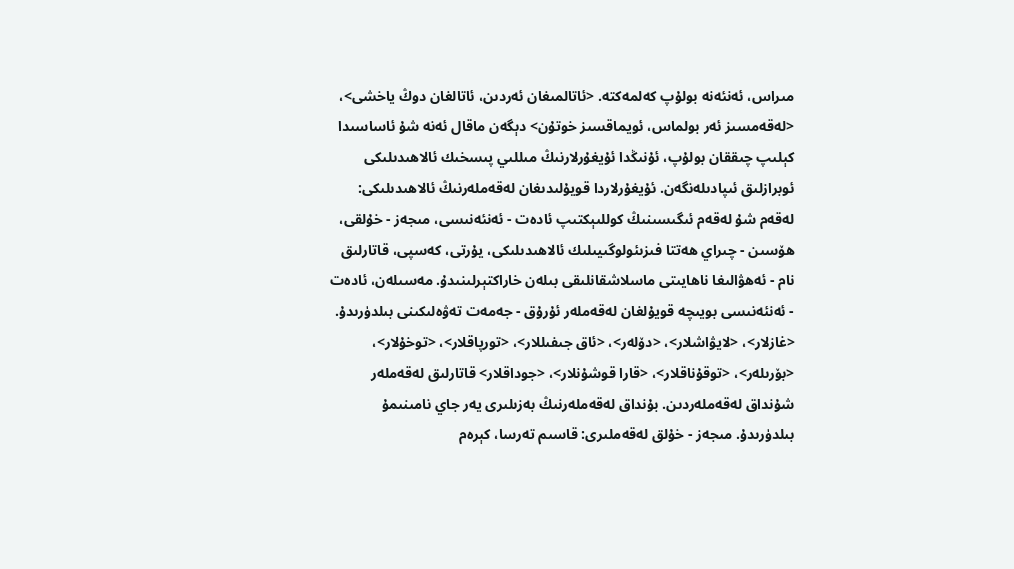مىراس، ئەنئەنە بولۇپ كەلمەكتە. <ئاتالمىغان ئەردىن، ئاتالغان دوڭ ياخشى>، <لەقەمسىز ئەر بولماس، ئويماقسىز خوتۇن> دېگەن ماقال ئەنە شۇ ئاساسىدا كېلىپ چىققان بولۇپ، ئۇنىڭدا ئۇيغۇرلارنىڭ مىللىي پىسخىك ئالاھىدىلىكى ئوبرازلىق ئىپادىلەنگەن. ئۇيغۇرلاردا قويۇلىدىغان لەقەملەرنىڭ ئالاھىدىلىكى: لەقەم شۇ لەقەم ئىگىسىنىڭ كوللىېكتىپ ئادەت - ئەنئەنىسى، مىجەز - خۇلقى، ھۆسىن - چىراي ھەتتا فىزىئولوگىيىلىك ئالاھىدىلىكى، يۇرتى، كەسپى، قاتارلىق نام - ئەھۋالىغا ناھايىتى ماسلاشقانلىقى بىلەن خاراكتېرلىنىدۇ. مەسىلەن، ئادەت - ئەنئەنىسى بويىچە قويۇلغان لەقەملەر ئۇرۇق - جەمەت تەۋەلىكىنى بىلدۈرىدۇ. <غازلار>، <لايۋاشلار>، <دۆلەر>، <ئاق جىفىللار>، <تورپاقلار>، <توخۇلار>، <بۆرىلەر>، <توقۇناقلار>، <قارا قوشۇنلار>، <جوداقلار> قاتارلىق لەقەملەر شۇنداق لەقەملەردىن. بۇنداق لەقەملەرنىڭ بەزىلىرى يەر جاي نامىنىمۇ بىلدۈرىدۇ. مىجەز - خۇلق لەقەملىرى: قاسىم تەرسا، كېرەم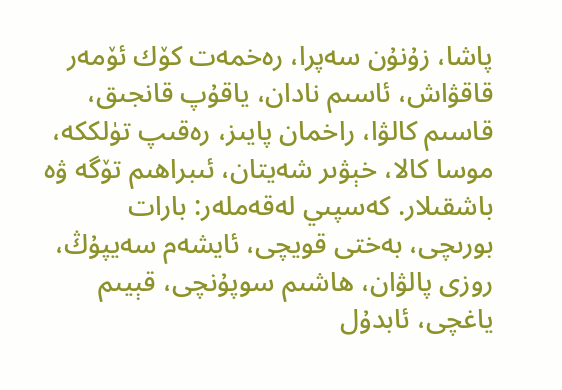پاشا، زۇنۇن سەپرا، رەخمەت كۆك ئۆمەر قاقۋاش، ئاسىم نادان، ياقۇپ قانجىق، قاسىم كالۋا، راخمان پايىز، رەقىپ تۈلككە، موسا كالا، خېۋىر شەيتان، ئىبراھىم تۆگە ۋە باشقىلار. كەسپىي لەقەملەر: بارات بورىچى، بەختى قويچى، ئايشەم سەيپۇڭ، روزى پالۋان، ھاشىم سوپۇنچى، قېيىم ياغچى، ئابدۇل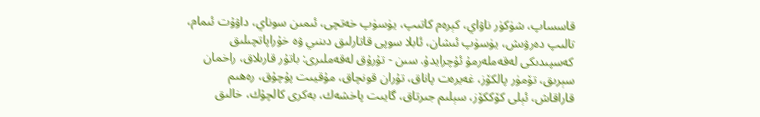قاسساپ، شۈكۈر ناۋاي، كېرەم كاتىپ، يۈسۈپ خەتچى، ئىمىن سوناي، داۋۇت ئىمام، تالىپ دەرۋىش، يۈسۈپ ئىشان، ئابلا سوپى قاتارلىق دىنىي ۋە خۇراپاتچىلىق كەسپىدىكى لەقەملەرمۇ ئۇچرايدۇ. سىن - تۇرۇق لەقەملىرى: باتۇر قارىلاق، راخمان سېرىق، تۆمۈر پالكۆز، غەيرەت پاناق، تۇران قونچاق، مۇقيىت پۇچۇق، رەھىم قاراقاش، ئېلى كۆككۆز، سېلىم جىرتاق، گايىت پاخشەك، بەكرى كالچۇك، خالىق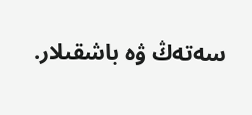سەتەڭ ۋە باشقىلار.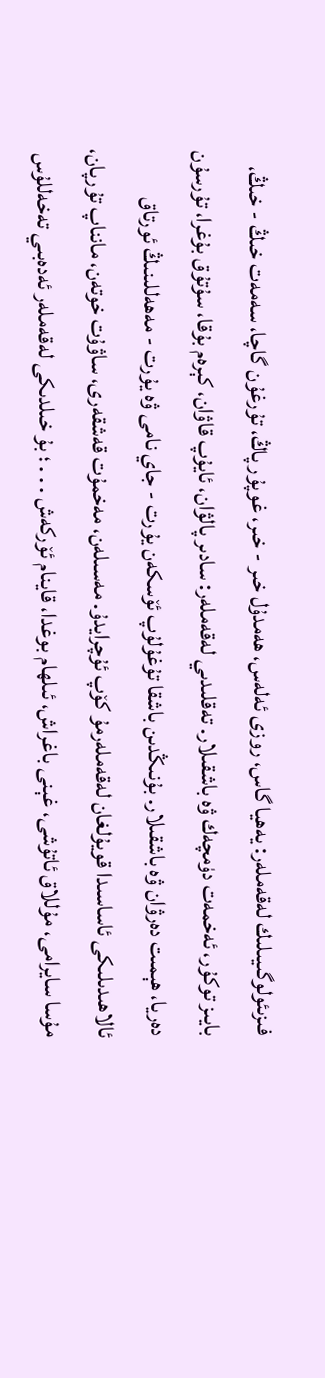فىزىئولوگىيىلىك لەقەملەر: يەھيا گاس، روزى ئەلەس، ھەمدۇل خىر - خىر، غوپۇر پاڭ، تۇرغۇن گاچا، سەمەت خىڭ - خىڭ، بايىز توكۇر، ئەخمەت دۈمچەك ۋە باشقىلار. تەقلىدىي لەقەملەر: سادىر پالۋان، ئايۇپ قاۋان، كېرەم بۇقا، سۇتۇق بۇغرا، تۇرسۇن دەريا، ھېمىت دەرۋان ۋە باشقىلار. بۇنىڭدىن باشقا تۇغۇلۇپ ئۆسكەن يۇرت - جاي نامى ۋە يۇرت - مەھەللىنىڭ ئورتاق ئالاھىدىلىكى ئاساسىدا قويۇلغان لەقەملەرمۇ كۆپ ئۇچرايدۇ. مەسىلەن، مەخمۇت قەشقەرى، ساۋۇت خوتەن، مانناپ تۇرپان، مۇسا سايرامى، مۇللاق ئاتۇشى، غېنى باغراش، ئىلھام بوغدا، قاينام ئۆركەش . . . ؛ بۇ خىلدىكى لەقەملەر ئەدەبىي تەخەللۇس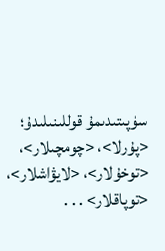سۈپىتىدىمۇ قوللىنىلىدۇ؛ <پۇرلا>، <چومچىلار>، <توخۇلار>، <لايۋاشلار>، <توپاقلار> . . .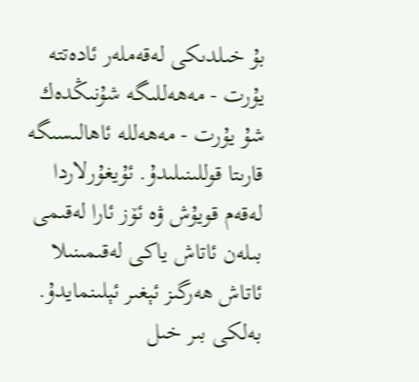بۇ خىلدىكى لەقەملەر ئادەتتە يۇرت - مەھەللىگە شۇنىڭدەك شۇ يۇرت - مەھەللە ئاھالىسىگە قارىتا قوللىنىلىدۇ. ئۇيغۇرلاردا لەقەم قويۇش ۋە ئۆز ئارا لەقىمى بىلەن ئاتاش ياكى لەقىمىنىلا ئاتاش ھەرگىز ئېغىر ئېلىنمايدۇ. بەلكى بىر خىل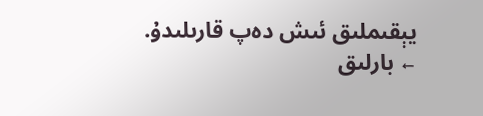يېقىملىق ئىش دەپ قارىلىدۇ.
← بارلىق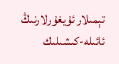تېمىلار ئۇيغۇرلارنىڭ ئائىلە-كىشىلىك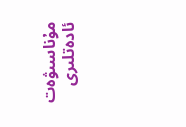مۇناسىۋەت ئادەتلىرى